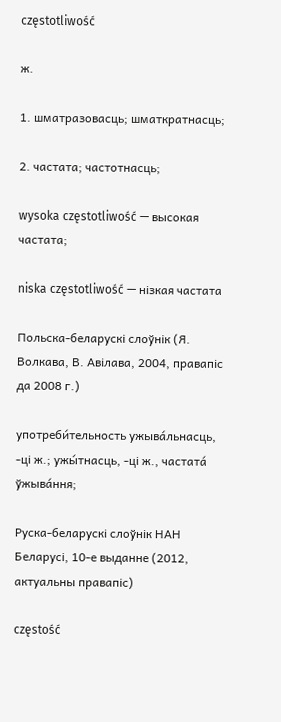częstotliwość

ж.

1. шматразовасць; шматкратнасць;

2. частата; частотнасць;

wysoka częstotliwość — высокая частата;

niska częstotliwość — нізкая частата

Польска-беларускі слоўнік (Я. Волкава, В. Авілава, 2004, правапіс да 2008 г.)

употреби́тельность ужыва́льнасць, -ці ж.; ужы́тнасць, -ці ж., частата́ ўжыва́ння;

Руска-беларускі слоўнік НАН Беларусі, 10-е выданне (2012, актуальны правапіс)

częstość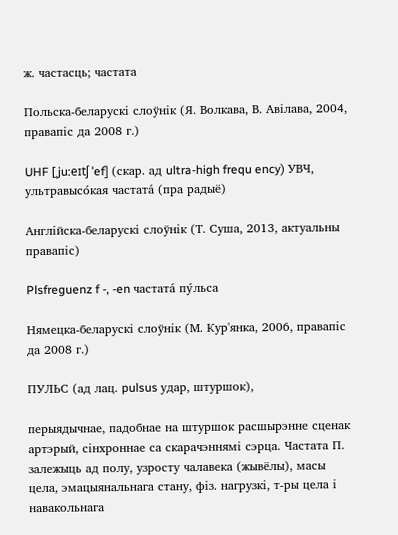ж. частасць; частата

Польска-беларускі слоўнік (Я. Волкава, В. Авілава, 2004, правапіс да 2008 г.)

UHF [ˌju:eɪtʃ ˈef] (скар. ад ultra-high frequ ency) УВЧ, ультравысо́кая частата́ (пра радыё)

Англійска-беларускі слоўнік (Т. Суша, 2013, актуальны правапіс)

Plsfreguenz f -, -en частата́ пу́льса

Нямецка-беларускі слоўнік (М. Кур'янка, 2006, правапіс да 2008 г.)

ПУЛЬС (ад лац. pulsus удар, штуршок),

перыядычнае, падобнае на штуршок расшырэнне сценак артэрый, сінхроннае са скарачэннямі сэрца. Частата П. залежыць ад полу, узросту чалавека (жывёлы), масы цела, эмацыянальнага стану, фіз. нагрузкі, т-ры цела і навакольнага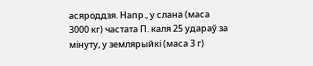асяроддзя. Напр., у слана (маса 3000 кг) частата П. каля 25 удараў за мінуту, у землярыйкі (маса 3 г)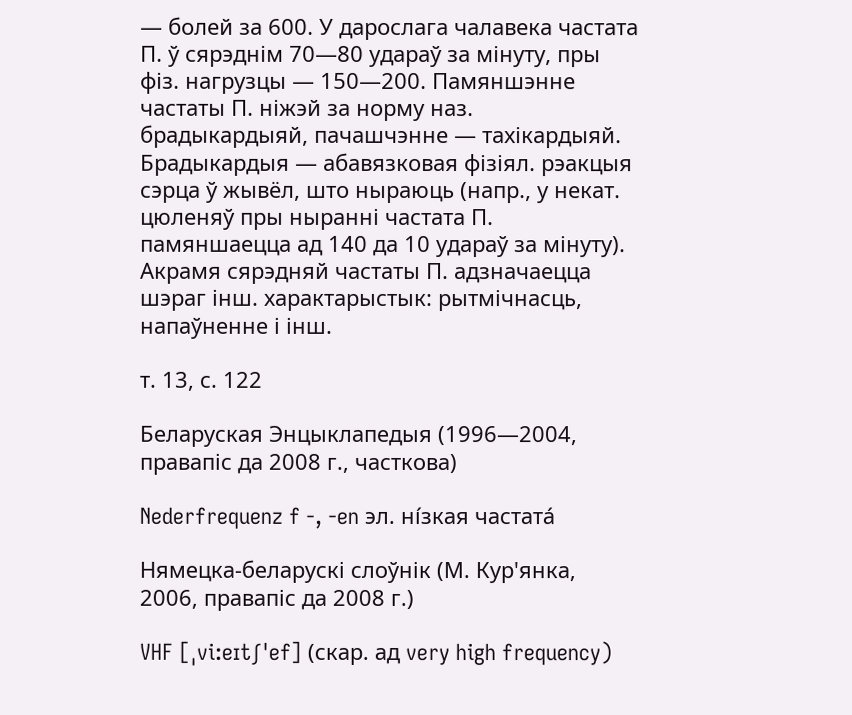— болей за 600. У дарослага чалавека частата П. ў сярэднім 70—80 удараў за мінуту, пры фіз. нагрузцы — 150—200. Памяншэнне частаты П. ніжэй за норму наз. брадыкардыяй, пачашчэнне — тахікардыяй. Брадыкардыя — абавязковая фізіял. рэакцыя сэрца ў жывёл, што ныраюць (напр., у некат. цюленяў пры ныранні частата П. памяншаецца ад 140 да 10 удараў за мінуту). Акрамя сярэдняй частаты П. адзначаецца шэраг інш. характарыстык: рытмічнасць, напаўненне і інш.

т. 13, с. 122

Беларуская Энцыклапедыя (1996—2004, правапіс да 2008 г., часткова)

Nederfrequenz f -, -en эл. ні́зкая частата́

Нямецка-беларускі слоўнік (М. Кур'янка, 2006, правапіс да 2008 г.)

VHF [ˌvi:eɪtʃˈef] (скар. ад very high frequency)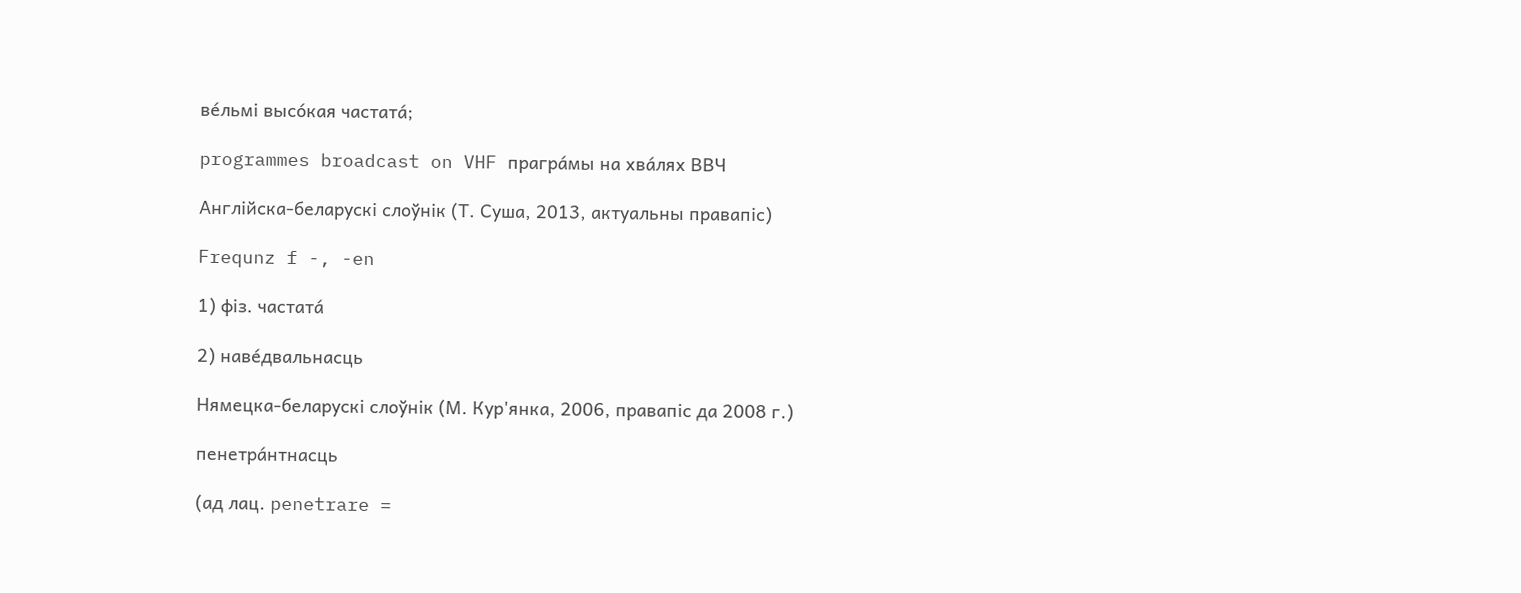ве́льмі высо́кая частата́;

programmes broadcast on VHF прагра́мы на хва́лях ВВЧ

Англійска-беларускі слоўнік (Т. Суша, 2013, актуальны правапіс)

Frequnz f -, -en

1) фіз. частата́

2) наве́двальнасць

Нямецка-беларускі слоўнік (М. Кур'янка, 2006, правапіс да 2008 г.)

пенетра́нтнасць

(ад лац. penetrare =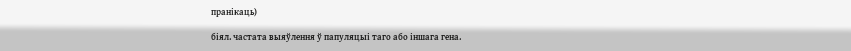пранікаць)

біял. частата выяўлення ў папуляцыі таго або іншага гена.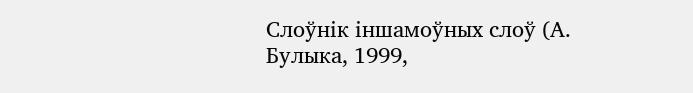Слоўнік іншамоўных слоў (А. Булыка, 1999,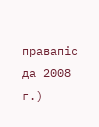правапіс да 2008 г.)